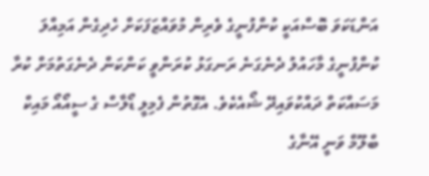އަންޑަކަވަ ބޮސްއަކީ ކުންފުނީގެ ވެރިން މުވައްޒަފަކަށް ހެދިގެން އަމިއްލަ ކުންފުނީގެ މާހައުލު ދެނެގަނެ ރަނގަޅު ކުރަންވީ ކަންކަން ދެނެގަތުމަށް ކުރާ މަސައްކަތް ދައްކުވައިދޭ ޝޯއެކެވެ. އެގޮތުން ފެމިލީ ޑޯލާސް ގެ ސީއޯއޯ މައިކް ބްލޫމް ވަނީ އޭނާގެ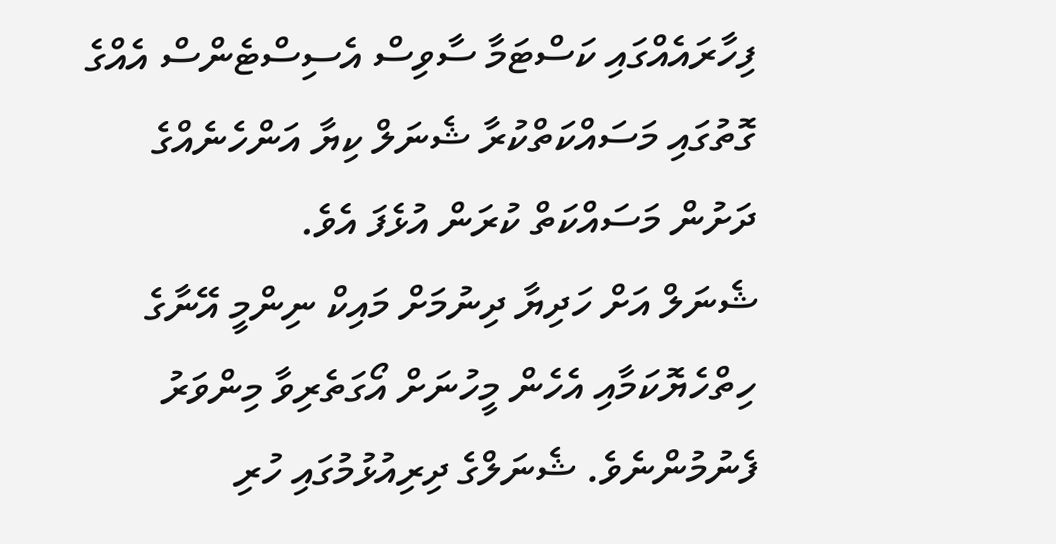ފިހާރައެއްގައި ކަސްޓަމާ ސާވިސް އެސިސްޓެންސް އެއްގެ ގޮތުގައި މަސައްކަތްކުރާ ޝެނަލް ކިޔާ އަންހެނެއްގެ ދަށުން މަސައްކަތް ކުރަން އުޅެފަ އެވެ.
ޝެނަލް އަށް ހަދިޔާ ދިނުމަށް މައިކް ނިންމީ އޭނާގެ ހިތްހެޔޮކަމާއި އެހެން މީހުނަށް އޯގަތެރިވާ މިންވަރު ފެނުމުންނެވެ. ޝެނަލްގެ ދިރިއުޅުމުގައި ހުރި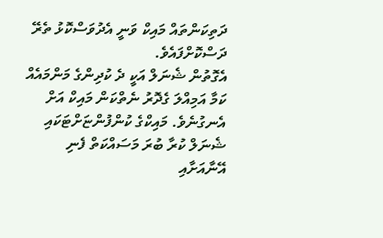ދަތިކަންތައް މައިކް ވަނީ އެދުވަސްކޮޅު ތެރޭ ދަސްކޮށްފައެވެ.
އެގޮތުން ޝެނަލް އަކީ ދެ ކުދިންގެ މަންމައެއް ކަމާ އަމިއްލަ ގެދޮރު ނެތްކަން މައިކް އަށް އެނގުނެވެ. މައިކްގެ ކުންފުންޏަށްޓަކައި ޝެނަލް ކުރާ ބުރަ މަސައްކަތް ފެނި އޭނާއަށާއި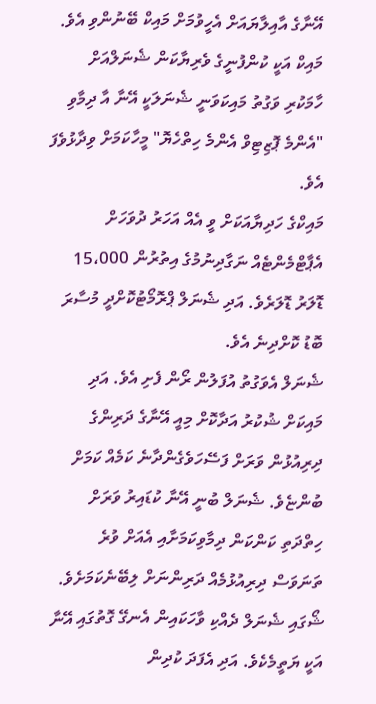އޭނާގެ އާއިލާޔައަށް އެހީވުމަށް މައިކް ބޭނުންވި އެވެ.
މައިކް އަކީ ކުންފުނީގެ ވެރިޔާކަން ޝެނަލްއަށް ހާމަކުރި ވަގުތު މައިކަވަނީ ޝެނަލަކީ އޭނާ އާ ދިމާވި "އެންމެ ޕޮޒިޓިވް އެންމެ ހިތްހެޔޮ" މީހާކަމަށް ވިދާޅުވެފަ އެވެ.
މައިކްގެ ހަދިޔާއަކަށް ވީ އެއް އަހަރު ދުވަހަށް އެޕާޓްމެންޓެއް ނަގާދިނުމުގެ އިތުރުން 15،000 ޑޮލަރު ޑޮލަރެވެ. އަދި ޝެނަލް ޕްރޮމޯޓުކޮށްދީ މުސާރަ ބޮޑު ކޮށްދިނެ އެވެ.
ޝެނަލް އެވަގުތު އުފަލުން ރޯން ފެށި އެވެ. އަދި މައިކަށް ޝުކުރު އަދާކޮށް މިއީ އޭނާގެ ދަރިންގެ ދިރިއުޅުން ވަރަށް ފަސޭހަވެގެންދާނެ ކަމެއް ކަމަށް ބުންޏެވެ. ޝެނަލް ބުނީ އޭނާ ކުޑައިރު ވަރަށް ހިތްދަތި ކަންކަން ދިމާވިކަމަށާއި އެއަށް ވުރެ ތަނަވަސް ދިރިއުޅުމެއް ދަރިންނަށް ލިބޭނެކަމަށެވެ.
ޝޯގައި ޝެނަލް ދެއްކި ވާހަކައިން އެނގޭ ގޮތުގައި އޭނާ އަކީ ޔަތީމެކެވެ. އަދި އެފަދަ ކުދިން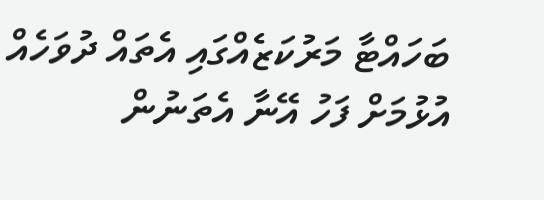ބަހައްޓާ މަރުކަޒެއްގައި އެތައް ދުވަހެއް އުޅުމަށް ފަހު އޭނާ އެތަނުން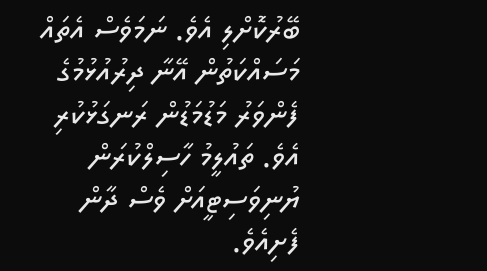ބޭރުކޮށްލި އެވެ. ނަމަވެސް އެތައް މަސައްކަތުން އޭނާ ދިރުއުޅުމުގެ ފެންވަރު މަޑުމަޑުން ރަނގަޅުކުރި އެވެ. ތައުލީމު ހާސިލްކުރަން ޔުނިވަސިޓީއަށް ވެސް ދާން ފެށިއެވެ.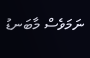ނަމަވެސް މާބަނޑު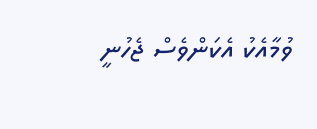ވުމާއެކު އެކަންވެސް ޖެހުނީ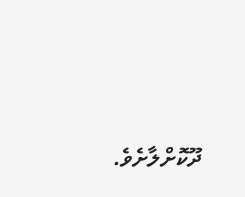ދޫކޮށްލާށެވެ.